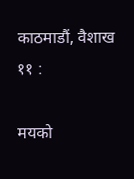काठमाडौं, वैशाख ११ :

मयको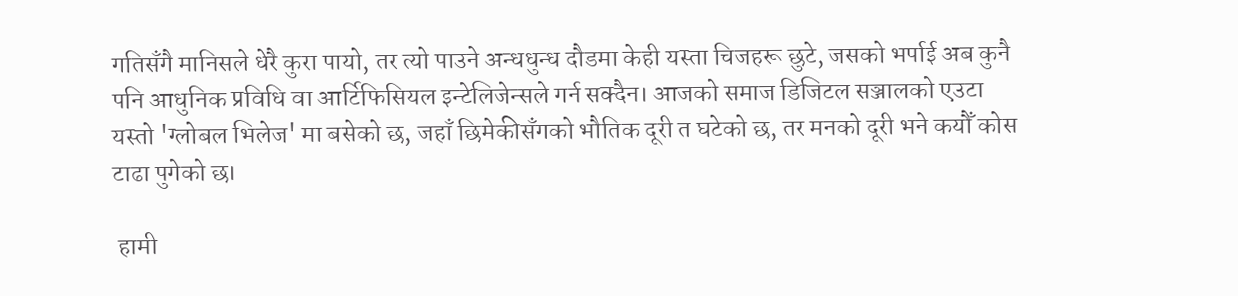गतिसँगै मानिसले धेरै कुरा पायो, तर त्यो पाउने अन्धधुन्ध दौडमा केही यस्ता चिजहरू छुटे, जसको भर्पाई अब कुनै पनि आधुनिक प्रविधि वा आर्टिफिसियल इन्टेलिजेन्सले गर्न सक्दैन। आजको समाज डिजिटल सञ्जालको एउटा यस्तो 'ग्लोबल भिलेज' मा बसेको छ, जहाँ छिमेकीसँगको भौतिक दूरी त घटेको छ, तर मनको दूरी भने कयौँ कोस टाढा पुगेको छ।

 हामी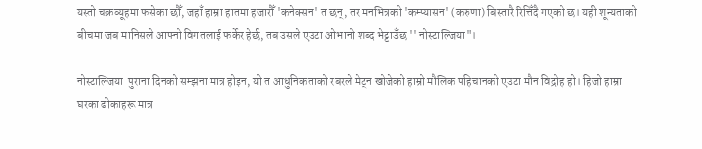यस्तो चक्रव्यूहमा फसेका छौँ, जहाँ हाम्रा हातमा हजारौँ 'कनेक्सन' त छन्, तर मनभित्रको 'कम्प्यासन' (करुणा) बिस्तारै रित्तिँदै गएको छ। यही शून्यताको बीचमा जब मानिसले आफ्नो विगतलाई फर्केर हेर्छ, तब उसले एउटा ओभानो शब्द भेट्टाउँछ '' नोस्टाल्जिया"।

नोस्टाल्जिया  पुराना दिनको सम्झना मात्र होइन, यो त आधुनिकताको रबरले मेट्न खोजेको हाम्रो मौलिक पहिचानको एउटा मौन विद्रोह हो। हिजो हाम्रा घरका ढोकाहरू मात्र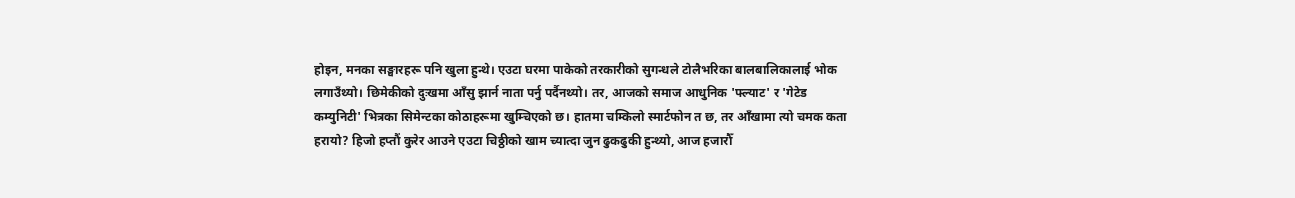होइन, मनका सङ्घारहरू पनि खुला हुन्थे। एउटा घरमा पाकेको तरकारीको सुगन्धले टोलैभरिका बालबालिकालाई भोक लगाउँथ्यो। छिमेकीको दुःखमा आँसु झार्न नाता पर्नु पर्दैनथ्यो। तर, आजको समाज आधुनिक 'फ्ल्याट' र 'गेटेड कम्युनिटी' भित्रका सिमेन्टका कोठाहरूमा खुम्चिएको छ। हातमा चम्किलो स्मार्टफोन त छ, तर आँखामा त्यो चमक कता हरायो? हिजो हप्तौं कुरेर आउने एउटा चिठ्ठीको खाम च्यात्दा जुन ढुकढुकी हुन्थ्यो, आज हजारौँ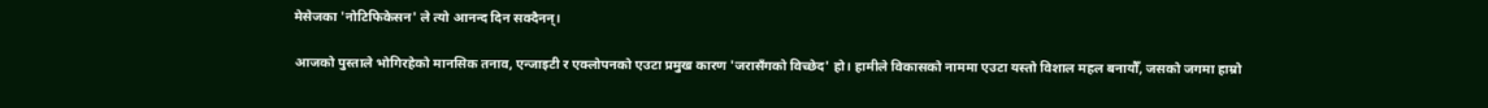मेसेजका 'नोटिफिकेसन' ले त्यो आनन्द दिन सक्दैनन्।

आजको पुस्ताले भोगिरहेको मानसिक तनाव, एन्जाइटी र एक्लोपनको एउटा प्रमुख कारण 'जरासँगको विच्छेद' हो। हामीले विकासको नाममा एउटा यस्तो विशाल महल बनायौँ, जसको जगमा हाम्रो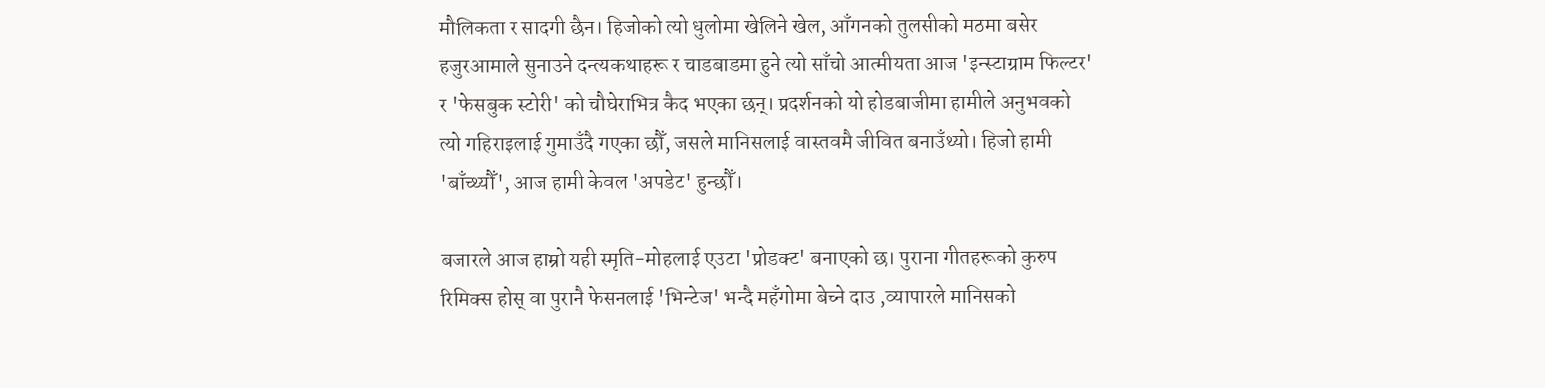मौलिकता र सादगी छैन। हिजोको त्यो धुलोमा खेलिने खेल, आँगनको तुलसीको मठमा बसेर हजुरआमाले सुनाउने दन्त्यकथाहरू र चाडबाडमा हुने त्यो साँचो आत्मीयता आज 'इन्स्टाग्राम फिल्टर' र 'फेसबुक स्टोरी' को चौघेराभित्र कैद भएका छन्। प्रदर्शनको यो होडबाजीमा हामीले अनुभवको त्यो गहिराइलाई गुमाउँदै गएका छौँ, जसले मानिसलाई वास्तवमै जीवित बनाउँथ्यो। हिजो हामी 'बाँच्थ्यौँ', आज हामी केवल 'अपडेट' हुन्छौँ।

बजारले आज हाम्रो यही स्मृति-मोहलाई एउटा 'प्रोडक्ट' बनाएको छ। पुराना गीतहरूको कुरुप रिमिक्स होस् वा पुरानै फेसनलाई 'भिन्टेज' भन्दै महँगोमा बेच्ने दाउ ,व्यापारले मानिसको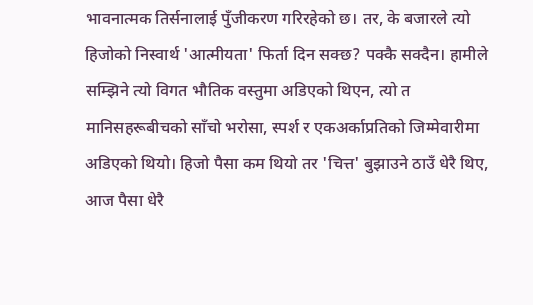भावनात्मक तिर्सनालाई पुँजीकरण गरिरहेको छ। तर, के बजारले त्यो हिजोको निस्वार्थ 'आत्मीयता' फिर्ता दिन सक्छ? पक्कै सक्दैन। हामीले सम्झिने त्यो विगत भौतिक वस्तुमा अडिएको थिएन, त्यो त मानिसहरूबीचको साँचो भरोसा, स्पर्श र एकअर्काप्रतिको जिम्मेवारीमा अडिएको थियो। हिजो पैसा कम थियो तर 'चित्त' बुझाउने ठाउँ धेरै थिए, आज पैसा धेरै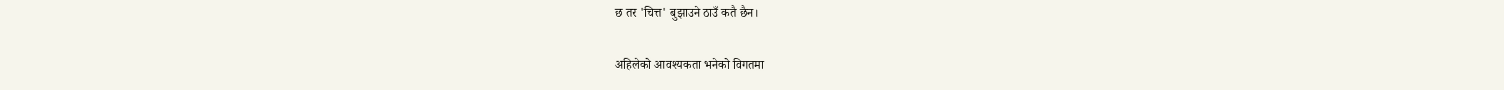छ तर 'चित्त' बुझाउने ठाउँ कतै छैन।

अहिलेको आवश्यकता भनेको विगतमा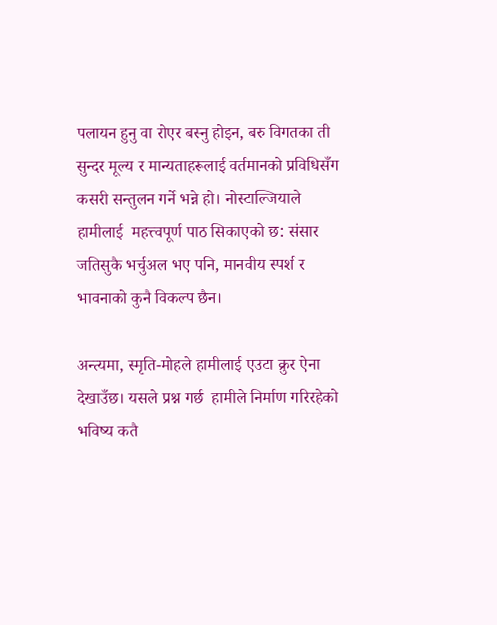पलायन हुनु वा रोएर बस्नु होइन, बरु विगतका ती सुन्दर मूल्य र मान्यताहरूलाई वर्तमानको प्रविधिसँग कसरी सन्तुलन गर्ने भन्ने हो। नोस्टाल्जियाले हामीलाई  महत्त्वपूर्ण पाठ सिकाएको छ: संसार जतिसुकै भर्चुअल भए पनि, मानवीय स्पर्श र भावनाको कुनै विकल्प छैन।

अन्त्यमा, स्मृति-मोहले हामीलाई एउटा क्रुर ऐना देखाउँछ। यसले प्रश्न गर्छ  हामीले निर्माण गरिरहेको भविष्य कतै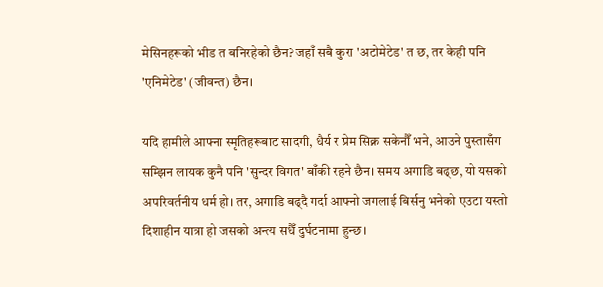मेसिनहरूको भीड त बनिरहेको छैन? जहाँ सबै कुरा 'अटोमेटेड' त छ, तर केही पनि 'एनिमेटेड' (जीवन्त) छैन।

यदि हामीले आफ्ना स्मृतिहरूबाट सादगी, धैर्य र प्रेम सिक्न सकेनौँ भने, आउने पुस्तासँग सम्झिन लायक कुनै पनि 'सुन्दर विगत' बाँकी रहने छैन। समय अगाडि बढ्छ, यो यसको अपरिवर्तनीय धर्म हो। तर, अगाडि बढ्दै गर्दा आफ्नो जगलाई बिर्सनु भनेको एउटा यस्तो दिशाहीन यात्रा हो जसको अन्त्य सधैँ दुर्घटनामा हुन्छ।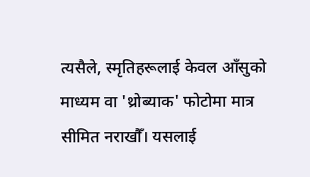त्यसैले, स्मृतिहरूलाई केवल आँसुको माध्यम वा 'थ्रोब्याक' फोटोमा मात्र सीमित नराखौँ। यसलाई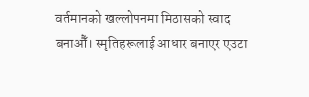वर्तमानको खल्लोपनमा मिठासको स्वाद  बनाऔँ। स्मृतिहरूलाई आधार बनाएर एउटा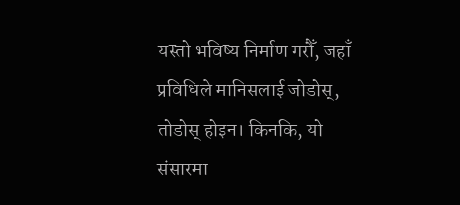यस्तो भविष्य निर्माण गरौँ, जहाँ प्रविधिले मानिसलाई जोडोस्, तोडोस् होइन। किनकि, यो संसारमा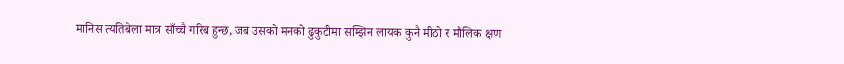मानिस त्यतिबेला मात्र साँच्चै गरिब हुन्छ, जब उसको मनको ढुकुटीमा सम्झिन लायक कुनै मीठो र मौलिक क्षण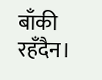बाँकी रहँदैन।